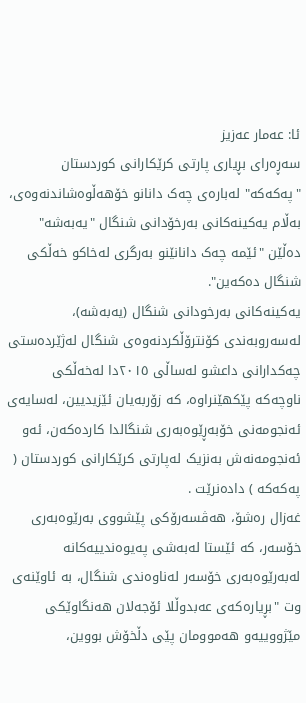ئا: عەمار عەزیز
سەڕەرای بڕیاری پارتی کرێکارانی کوردستان "پەکەکە" لەبارەی چەک دانانو خۆهەڵوەشاندنەوەی، بەڵام یەکینەکانی بەرخۆدانی شنگال "یەبەشە" دەڵێن "ئێمە چەک دانانێنو بەرگری لەخاکو خەڵکی شنگال دەکەین".
یەکینەکانی بەرخودانی شنگال (یەبەشە)، لەسەروبەندی کۆنترۆڵکردنەوەی شنگال لەژێردەستی چەکدارانی داعشو لەساڵی ٢٠١٥دا لەخەڵکی ناوچەکە پێکھێنراوە، کە زۆربەیان ئێزیدیین، لەسایەی ئەنجومەنی خۆبەڕێوەبەری شنگالدا کاردەکەن، ئەو ئەنجومەنەش بەنزیک لەپارتی کرێکارانی کوردستان ( پەکەکە ) دادەنرێت .
غەزال رەشۆ، ھەڤسەرۆکی پێشووی بەرێوەبەری خۆسەر، کە ئێستا لەبەشی پەیوەندییەکانە لەبەرێوەبەری خۆسەر لەناوەندی شنگال، بە ئاوێنەی وت "بڕیارەکەی عەبدوڵلا ئۆجەلان ھەنگاوێکی مێژووییەو ھەموومان پێی دڵخۆش بووین،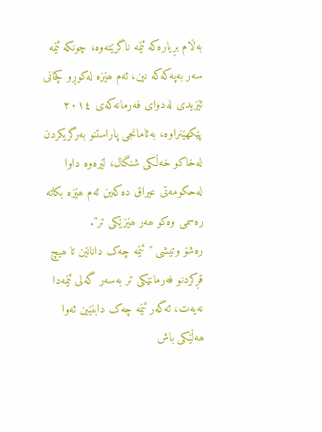بەڵام بڕیارەکە ئێمە ناگرێتەوە، چونکە ئێمە سەر بەپەکەکە نین، ئەم ھێزە لەکوڕو کچانی ئێزیدی لەدوای فەرمانەکەی ٢٠١٤ پێکھێنراوە، بەئامانجی پاراستنو بەرگریکردن لەخاکو خەڵکی شنگال، لێرەوە داوا لەحکومەتی عیراق دەکەین ئەم ھێزە بکاتە رەسمی وەکو ھەر ھێزێکی تر".
رەشۆ وتیشی "ئێمە چەک دانانێن تا ھیچ قڕکردنو فەرمانێکی تر بەسەر گەلی ئێمەدا نەیەت، ئەگەر ئێمە چەک دابنێین ئەوا ھەڵێکی باش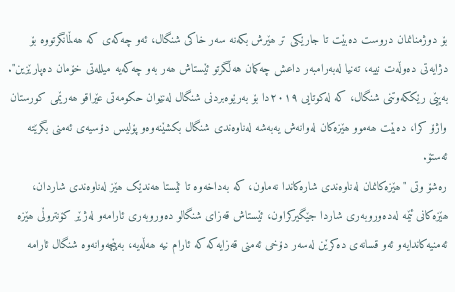بۆ دوژمنانمان دروست دەبێت تا جارێکی تر ھێرش بکەنە سەر خاکی شنگال، ئەو چەکەی کە ھەڵمانگرتووە بۆ دژایەتی دەوڵەت نییە، تەنیا لەبەرامبەر داعش چەکمان هەڵگرتو ئێستاش ھەر بەو چەکەیە میللەتی خۆمان دەپارێزین".
بەپێی رێککەوتنی شنگال، کە لەکوتایی ٢٠١٩دا بۆ بەرێوەبردنی شنگال لەنێوان حکومەتی عێراقو ھەرێمی کورستان واژۆ کرا، دەبێت ھەموو ھێزەکان لەوانەش یەبەشە لەناوەندی شنگال بکشێنەوەو پۆلیس دۆسیەی ئەمنی بگرێتە ئەستۆ.
رەشۆ وتی "ھێزەکانمان لەناوەندی شارەکاندا نەماون، کە بەداخەوە تا ئێستا ھەندێک ھێز لەناوەندی شاردان، ھێزەکانی ئێمە لەدەوروبەری شاردا جێگیرکراون، ئێستاش قەزای شنگالو دەوروبەری ئارامەو لەژێر کۆنتروڵی ھێزە ئەمنیەکاندایەو ئەو قسانەی دەکرێن لەسەر دۆخی ئەمنی قەزایەکە کە ئارام نیە ھەڵەیە، بەپێچەوانەوە شنگال ئارامە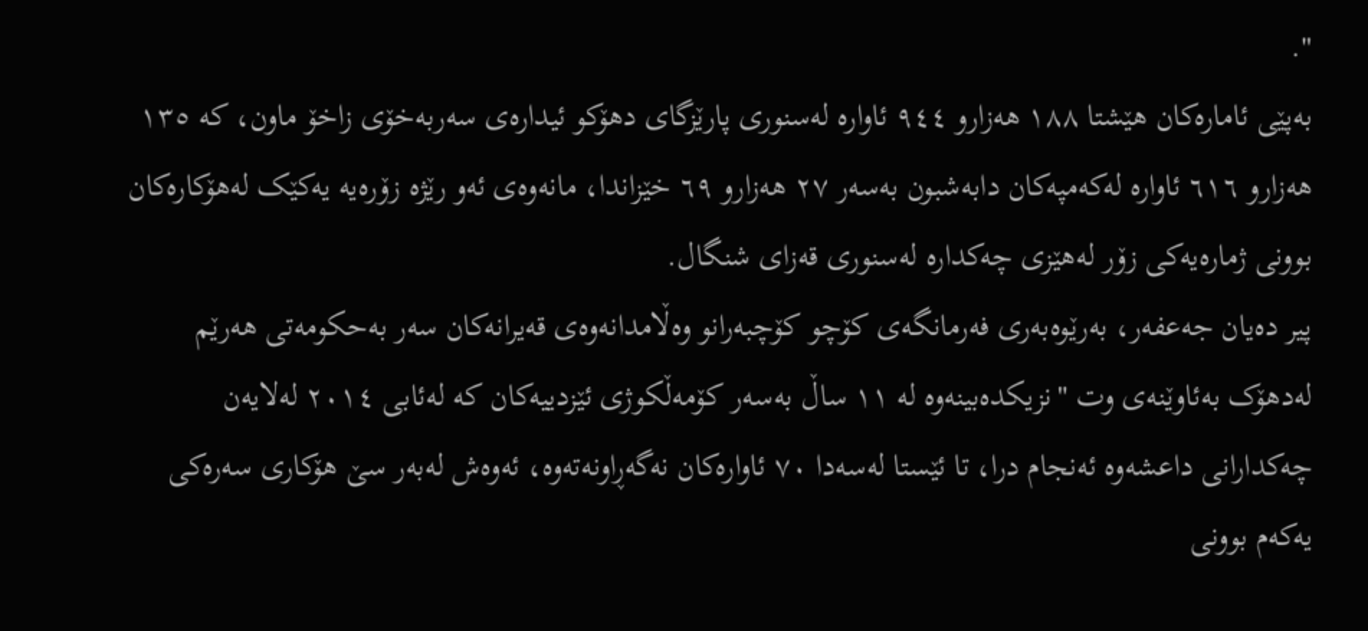".
بەپێی ئامارەکان ھێشتا ١٨٨ ھەزارو ٩٤٤ ئاوارە لەسنوری پارێزگای دھۆکو ئیدارەی سەربەخۆی زاخۆ ماون، کە ١٣٥ ھەزارو ٦١٦ ئاوارە لەکەمپەکان دابەشبون بەسەر ٢٧ ھەزارو ٦٩ خێزاندا، مانەوەی ئەو رێژە زۆرەیە یەکێک لەھۆکارەکان بوونی ژمارەیەکی زۆر لەھێزی چەکدارە لەسنوری قەزای شنگال.
پیر دەیان جەعفەر، بەرێوەبەری فەرمانگەی کۆچو کۆچبەرانو وەڵامدانەوەی قەیرانەکان سەر بەحکومەتی ھەرێم لەدھۆک بەئاوێنەی وت "نزیکدەبینەوە لە ١١ ساڵ بەسەر کۆمەڵکوژی ئێزدییەکان کە لەئابی ٢٠١٤ لەلایەن چەکدارانی داعشەوە ئەنجام درا، تا ئێستا لەسەدا ٧٠ ئاوارەکان نەگەڕاونەتەوە، ئەوەش لەبەر سێ ھۆکاری سەرەکی یەکەم بوونی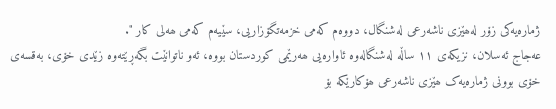ژمارەیەکی زۆر لەھێزی ناشەرعی لەشنگال، دووەم کەمی خزمەتگۆزاریی، سێیەم کەمی ھەلی کار ".
عەجاج ئەسلان، نزیکەی ١١ ساڵە لەشنگالەوە ئاوارەیی ھەرێمی کوردستان بووە، ئەو ناتوانێت بگەڕێتەوە زێدی خۆی، بەقسەی خۆی بوونی ژمارەیەک ھێزی ناشەرعی ھۆکارێکە بۆ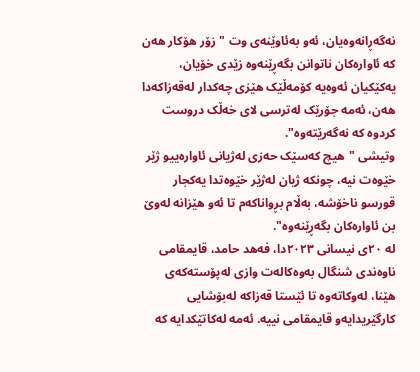نەگەڕانەوەیان، ئەو بەئاوێنەی وت "زۆر ھۆکار ھەن کە ئاوارەکان ناتوانن بگەڕێنەوە زێدی خۆیان، یەکێکیان ئەوەیە کۆمەڵێک ھێزی چەکدار لەقەزاکەدا ھەن، ئەمە جۆرێک لەترسی لای خەڵک دروست کردوە کە نەگەرێتەوە".
وتیشی "ھیچ کەسێک حەزی لەژیانی ئاوارەییو ژێر خێوەت نیە، چونکە ژیان لەژێر خێوەتدا یەکجار قورسو ناخۆشە، بەڵام بڕواناکەم تا ئەو ھێزانە لەوێ بن ئاوارەکان بگەڕێنەوە".
لە ٢٠ی نیسانی ٢٠٢٣دا، فەھد حامد، قایمقامی ناوەندی شنگال بەوەکالەت وازی لەپۆستەکەی ھێنا، لەوکاتەوە تا ئێستا قەزاکە لەبۆشایی کارگێریدایەو قایمقامی نییە. ئەمە لەکاتێکدایە کە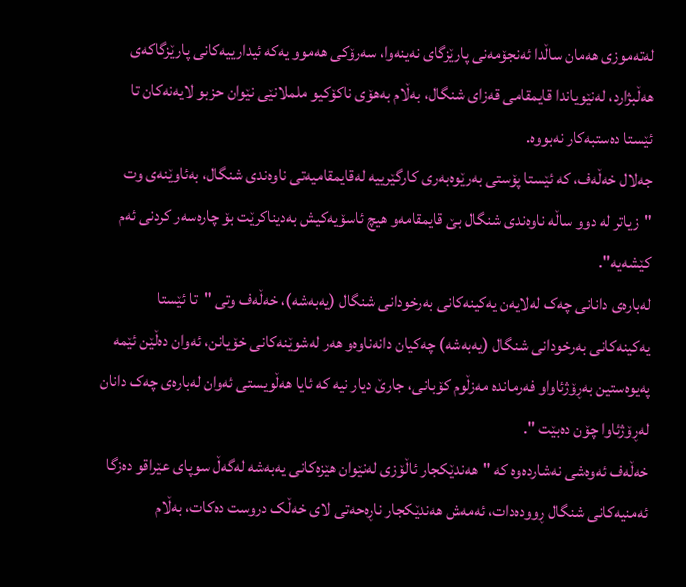لەتەموزی هەمان ساڵدا ئەنجۆمەنی پارێزگای نەینەوا، سەرۆکی هەموو یەکە ئیدارییەکانی پارێزگاکەی ھەڵبژارد، لەنێویاندا قایمقامی قەزای شنگال، بەڵام بەھۆی ناکۆکیو ململانێی نێوان حزبو لایەنەکان تا ئێستا دەستبەکار نەبووە.
جەلال خەڵەف، کە ئێستا پۆستی بەرێوەبەری کارگێرییە لەقایمقامیەتی ناوەندی شنگال، بەئاوێنەی وت "زیاتر لە دوو ساڵە ناوەندی شنگال بێ قایمقامەو هیچ ئاسۆیەکیش بەدیناکرێت بۆ چارەسەر کردنی ئەم کێشەیە".
لەبارەی دانانی چەک لەلایەن یەکینەکانی بەرخودانی شنگال (یەبەشە)، خەڵەف وتی "تا ئێستا یەکینەکانی بەرخودانی شنگال (یەبەشە) چەکیان دانەناوەو ھەر لەشوێنەکانی خۆیانن، ئەوان دەڵێن ئێمە پەیوەستین بەڕۆژئاواو فەرماندە مەزڵوم کۆبانی، جارێ دیار نیە کە ئایا ھەڵویستی ئەوان لەبارەی چەک دانان لەڕۆژئاوا چۆن دەبێت ".
خەڵەف ئەوەشی نەشاردەوە کە "ھەندێکجار ئاڵۆزی لەنێوان هێزەکانی یەبەشە لەگەڵ سوپای عێراقو دەزگا ئەمنیەکانی شنگال ڕوودەدات، ئەمەش ھەندێکجار ناڕەحەتی لای خەڵک دروست دەکات، بەڵام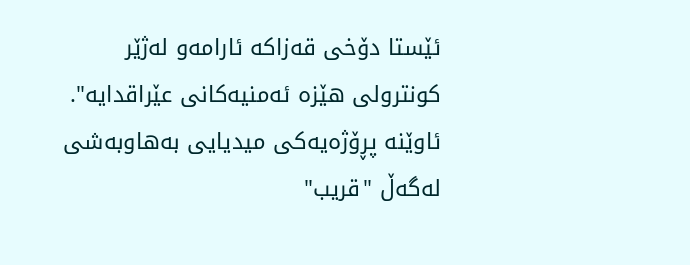ئێستا دۆخی قەزاکە ئارامەو لەژێر کونترولی ھێزە ئەمنیەکانی عێراقدایە".
ئاوێنە پڕۆژەیەکی میدیایی بەهاوبەشی لەگەڵ "قریب"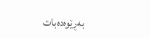بەڕێوەدەبات